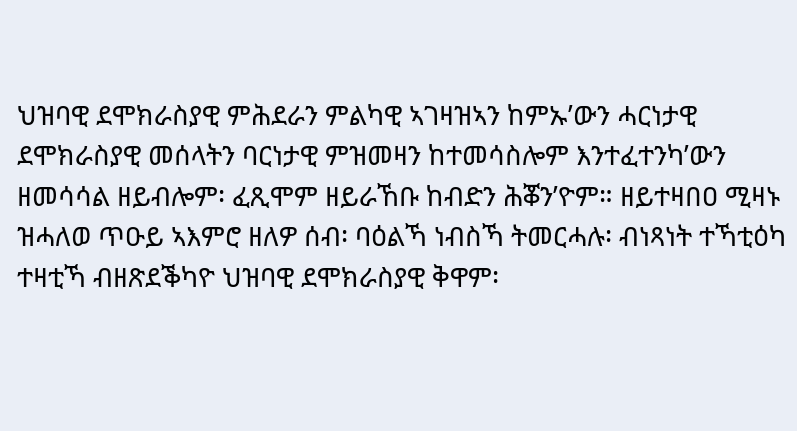ህዝባዊ ደሞክራስያዊ ምሕደራን ምልካዊ ኣገዛዝኣን ከምኡ’ውን ሓርነታዊ ደሞክራስያዊ መሰላትን ባርነታዊ ምዝመዛን ከተመሳስሎም እንተፈተንካ’ውን ዘመሳሳል ዘይብሎም፡ ፈጺሞም ዘይራኸቡ ከብድን ሕቖን’ዮም። ዘይተዛበዐ ሚዛኑ ዝሓለወ ጥዑይ ኣእምሮ ዘለዎ ሰብ፡ ባዕልኻ ነብስኻ ትመርሓሉ፡ ብነጻነት ተኻቲዕካ ተዛቲኻ ብዘጽደቕካዮ ህዝባዊ ደሞክራስያዊ ቅዋም፡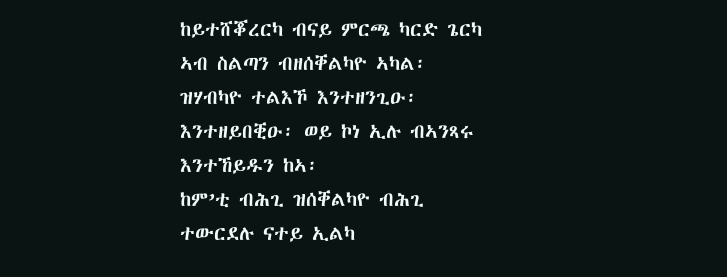ከይተሸቖረርካ ብናይ ምርጫ ካርድ ጌርካ ኣብ ስልጣን ብዘሰቐልካዮ ኣካል፡ ዝሃብካዮ ተልእኾ እንተዘንጊዑ፡ እንተዘይበቒዑ፡ ወይ ኮነ ኢሉ ብኣንጻሩ እንተኸይዱን ከኣ፡
ከም’ቲ ብሕጊ ዝሰቐልካዮ ብሕጊ ተውርደሉ ናተይ ኢልካ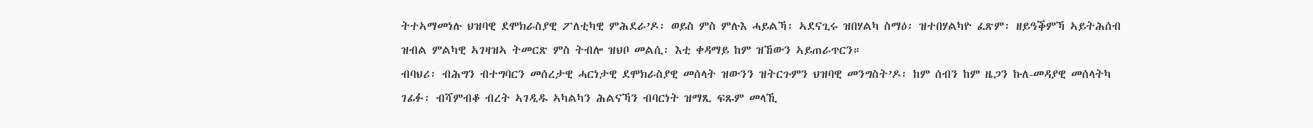ትተኣማመነሉ ህዝባዊ ደሞክራስያዊ ፖለቲካዊ ምሕደራ’ዶ፡ ወይስ ምስ ምሉእ ሓይልኻ፡ ኣደናጊሩ ዝበሃልካ ስማዕ፡ ዝተበሃልካዮ ፈጽም፡ ዘይዓቕምኻ ኣይትሕሰብ ዝብል ምልካዊ ኣገዛዝኣ ትመርጽ ምስ ትብሎ ዝህቦ መልሲ፡ እቲ ቀዳማይ ከም ዝኸውን ኣይጠራጥርን።
ብባህሪ፡ ብሕግን ብተግባርን መሰረታዊ ሓርነታዊ ደሞክራስያዊ መሰላት ዝውንን ዝትርጉምን ህዝባዊ መንግስት’ዶ፡ ከም ሰብን ከም ዜጋን ኩለ-መዳያዊ መሰላትካ ገፊፉ፡ ብሻምብቆ ብረት ኣገዲዱ ኣካልካን ሕልናኻን ብባርነት ዝማጺ ፍጹም መላኺ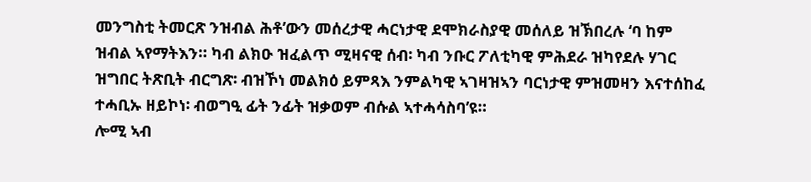መንግስቲ ትመርጽ ንዝብል ሕቶ’ውን መሰረታዊ ሓርነታዊ ደሞክራስያዊ መሰለይ ዝኽበረሉ ‘ባ ከም ዝብል ኣየማትእን። ካብ ልክዑ ዝፈልጥ ሚዛናዊ ሰብ፡ ካብ ንቡር ፖለቲካዊ ምሕደራ ዝካየደሉ ሃገር ዝግበር ትጽቢት ብርግጽ፡ ብዝኾነ መልክዕ ይምጻእ ንምልካዊ ኣገዛዝኣን ባርነታዊ ምዝመዛን እናተሰከፈ ተሓቢኡ ዘይኮነ፡ ብወግዒ ፊት ንፊት ዝቃወም ብሱል ኣተሓሳስባ’ዩ።
ሎሚ ኣብ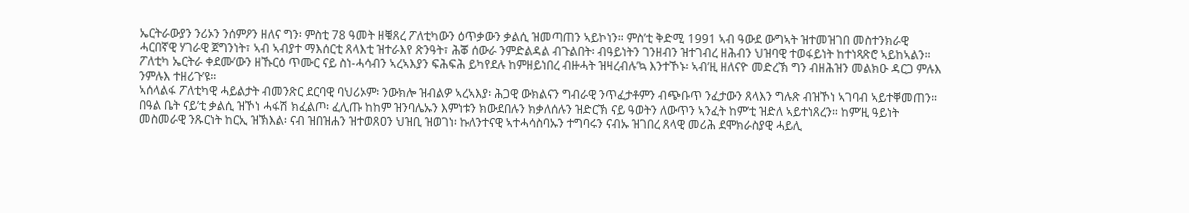ኤርትራውያን ንሪኦን ንሰምዖን ዘለና ግን፡ ምስቲ 78 ዓመት ዘቑጸረ ፖለቲካውን ዕጥቃውን ቃልሲ ዝመጣጠን ኣይኮነን። ምስ’ቲ ቅድሚ 1991 ኣብ ዓውደ ውግኣት ዝተመዝገበ መስተንክራዊ ሓርበኛዊ ሃገራዊ ጀግንነት፣ ኣብ ኣብያተ ማእሰርቲ ጸላእቲ ዝተራእየ ጽንዓት፣ ሕቖ ሰውራ ንምድልዳል ብጉልበት፡ ብዓይነትን ገንዘብን ዝተገብረ ዘሕብን ህዝባዊ ተወፋይነት ከተነጻጽሮ ኣይከኣልን። ፖለቲካ ኤርትራ ቀደሙ’ውን ዘኹርዕ ጥሙር ናይ ስነ-ሓሳብን ኣረኣእያን ፍሕፍሕ ይካየደሉ ከምዘይነበረ ብዙሓት ዝዛረብሉ’ኳ እንተኾኑ፡ ኣብ’ዚ ዘለናዮ መድረኽ ግን ብዘሕዝን መልክዑ ዳርጋ ምሉእ ንምሉእ ተዘሪጉ’ዩ።
ኣሰላልፋ ፖለቲካዊ ሓይልታት ብመንጽር ደርባዊ ባህሪኦም፡ ንውክሎ ዝብልዎ ኣረኣእያ፡ ሕጋዊ ውክልናን ግብራዊ ንጥፈታቶምን ብጭቡጥ ንፈታውን ጸላእን ግሉጽ ብዝኾነ ኣገባብ ኣይተቐመጠን። በዓል ቤት ናይ’ቲ ቃልሲ ዝኾነ ሓፋሽ ክፈልጦ፡ ፈሊጡ ከከም ዝንባሌኡን እምነቱን ክውደበሉን ክቃለሰሉን ዝድርኽ ናይ ዓወትን ለውጥን ኣንፈት ከም’ቲ ዝድለ ኣይተነጸረን። ከም’ዚ ዓይነት መስመራዊ ንጹርነት ከርኢ ዝኽእል፡ ናብ ዝበዝሐን ዝተወጸዐን ህዝቢ ዝወገነ፡ ኩለንተናዊ ኣተሓሳስባኡን ተግባሩን ናብኡ ዝገበረ ጸላዊ መሪሕ ደሞክራስያዊ ሓይሊ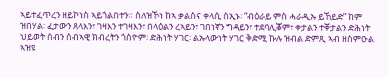ኣይተፈጥረን ዘይኮነስ ኣይጎልበተን። ስለዝኾነ ከኣ ቃልስና ቀላሲ ስኢኑ፡ “ብዕራይ ምስ ሓራዲኡ ይኸይድ” ከም ዝበሃል፡ ፈታውን ጸላእን፣ ገዛእን ተገዛእን፣ በላዕልን ረኣይን፣ ገበነኛን ግዳይን፣ ተደባሊቖም፣ ቀታልን ተቐታልን ድሕነት ህይወት ሰብን ሰብኣዊ ክብረትን ጎስዮም፡ ድሕነት ሃገር፡ ልኡላውነት ሃገር ቅድሚ ኩሉ ዝብል ድምጺ ኣብ ዘስምዑል ኣዝዩ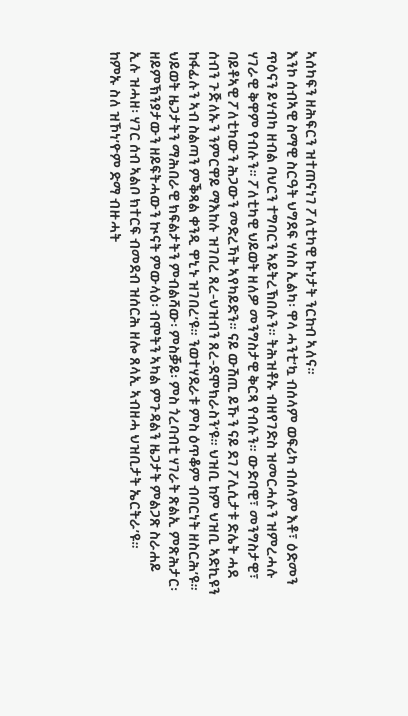ኣሰካፍን ዘሕፍርን ዝተጠናነገ ፖለቲካዊ ኩነታት ንርከብ ኣለና።
እንኮ ሰብኣዊ ስማዊ ስርዓት ህግደፍ ሃሰስ ኢልካ፡ ዋላ ሓንቲ’ኳ ብሰላም ወፍሪካ ብሰላም እቶ፣ ዕድመን ጥዕናን ይሃብካ ዘብል ባህርን ተግባርን ኣይትረኽበሉን። ትሕዝቶኡ ብዘየገድስ ዝመርሓሉን ዝምረሓሉ ሃገራዊ ቅዋም የብሉን። ፖለቲካዊ ህይወት ዘለዎ መንግስታዊ ቅርጻ የብሉን። ውድባዊ፣ መንግስታዊ፣ ባይቶኣዊ ፖለቲካውን ሕጋውን መድረኻት ኣየካይድን። ናይ ውሽጢ ይኹን ናይ ደገ ፖሊሲታቱ ድሌት ሓደ ሰብን ጉጅለኡን ንምርዋይ ማእከሉ ዝገበረ ጸረ-ህዝብን ጸረ-ደሞክራስን’ዩ። ህዝቢ ከም ህዝቢ ኣድኪዩን ከፋፊሉን ኣብ ስልጣን ምቕጻል ቀንዲ ዋኒኑ ዝገበረ’ዩ። ንወተሃደራቱ ምስ ዕጥቆም ብባርነት ዘስርሕ’ዩ። ህይወት ዜጋታትን ማሕበራዊ ክፍልታትን ምብልሻው፡ ምስቓይ፡ ምስ ጎረባብቲ ሃገራት ጽልኢ ምጽሕታር፡ ዘይምኽንያታውን ዘይፍትሓውን ኲናት ምውላዕ፡ ብሞትን ኣካል ምጉዳልን ዜጋታት ምልጋጽ ስራሐይ ኢሉ ዝሓዘ፡ ሃገር ሰብ ኣልቦ ክተርፍ ብመደብ ዝሰርሕ ዘሎ ጸላኢ ኣብዘሓ ህዝቢታት ኤርትራ’ዩ።
ከምኡ ስለ ዝኾነ’ዮም ድማ ብዙሓት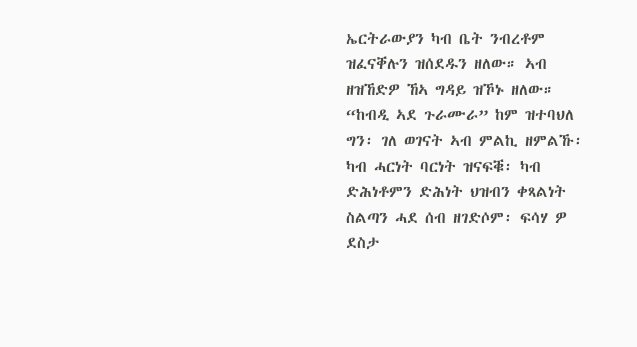ኤርትራውያን ካብ ቤት ንብረቶም ዝፈናቐሉን ዝሰደዱን ዘለው። ኣብ ዘዝኸድዎ ኸኣ ግዳይ ዝኾኑ ዘለው። “ከብዲ ኣደ ጉራሙራ” ከም ዝተባህለ ግን፡ ገለ ወገናት ኣብ ምልኪ ዘምልኹ፡ ካብ ሓርነት ባርነት ዝናፍቑ፡ ካብ ድሕነቶምን ድሕነት ህዝብን ቀጻልነት ስልጣን ሓደ ሰብ ዘገድሶም፡ ፍሳሃ ዎ ደስታ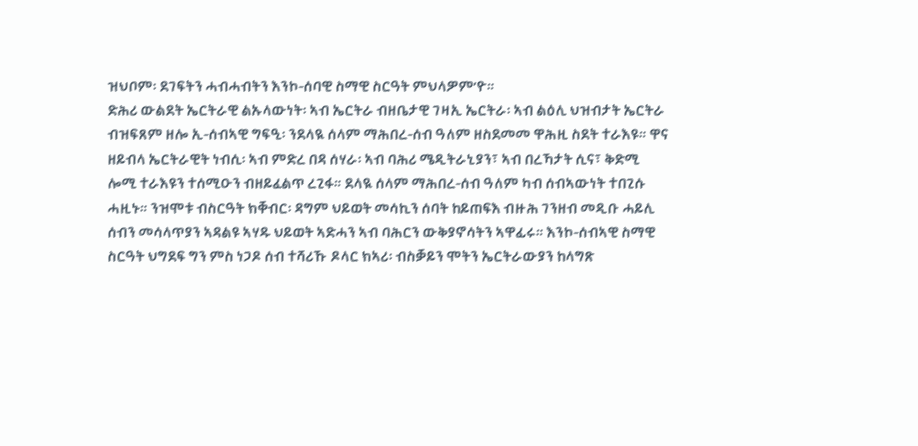ዝህቦም፡ ደገፍትን ሓብሓብትን እንኮ-ሰባዊ ስማዊ ስርዓት ምህላዎም’ዮ።
ድሕሪ ውልደት ኤርትራዊ ልኡላውነት፡ ኣብ ኤርትራ ብዘቤታዊ ገዛኢ ኤርትራ፡ ኣብ ልዕሊ ህዝብታት ኤርትራ ብዝፍጸም ዘሎ ኢ-ሰብኣዊ ግፍዒ፡ ንደላዪ ሰላም ማሕበረ-ሰብ ዓለም ዘስደመመ ዋሕዚ ስደት ተራእዩ። ዋና ዘይብላ ኤርትራዊት ነብሲ፡ ኣብ ምድረ በዳ ሰሃራ፡ ኣብ ባሕሪ ሜዲትራኒያን፣ ኣብ በረኻታት ሲና፣ ቅድሚ ሎሚ ተራእዩን ተሰሚዑን ብዘይፈልጥ ረጊፋ። ደላዪ ሰላም ማሕበረ-ሰብ ዓለም ካብ ሰብኣውነት ተበጊሱ ሓዚኑ። ንዝሞቱ ብስርዓት ክቐብር፡ ዳግም ህይወት መሳኪን ሰባት ከይጠፍእ ብዙሕ ገንዘብ መዲቡ ሓይሊ ሰብን መሳላጥያን ኣዳልዩ ኣሃዱ ህይወት ኣድሓን ኣብ ባሕርን ውቅያኖሳትን ኣዋፊሩ። እንኮ-ሰብኣዊ ስማዊ ስርዓት ህግደፍ ግን ምስ ነጋዶ ሰብ ተሻሪኹ ዶላር ክኣሪ፡ ብስቓይን ሞትን ኤርትራውያን ከላግጽ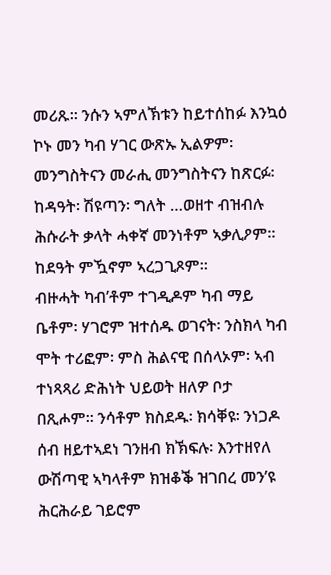መሪጹ። ንሱን ኣምለኽቱን ከይተሰከፉ እንኳዕ ኮኑ መን ካብ ሃገር ውጽኡ ኢልዎም፡ መንግስትናን መራሒ መንግስትናን ከጽርፉ፡ ከዳዓት፡ ሽዩጣን፡ ግለት …ወዘተ ብዝብሉ ሕሱራት ቃላት ሓቀኛ መንነቶም ኣቃሊዖም። ከደዓት ምዃኖም ኣረጋጊጾም።
ብዙሓት ካብ’ቶም ተገዲዶም ካብ ማይ ቤቶም፡ ሃገሮም ዝተሰዱ ወገናት፡ ንስክላ ካብ ሞት ተሪፎም፡ ምስ ሕልናዊ በሰላኦም፡ ኣብ ተነጻጻሪ ድሕነት ህይወት ዘለዎ ቦታ በጺሖም። ንሳቶም ክስደዱ፡ ክሳቐዩ፡ ንነጋዶ ሰብ ዘይተኣደነ ገንዘብ ክኽፍሉ፡ እንተዘየለ ውሽጣዊ ኣካላቶም ክዝቆቕ ዝገበረ መን’ዩ ሕርሕራይ ገይሮም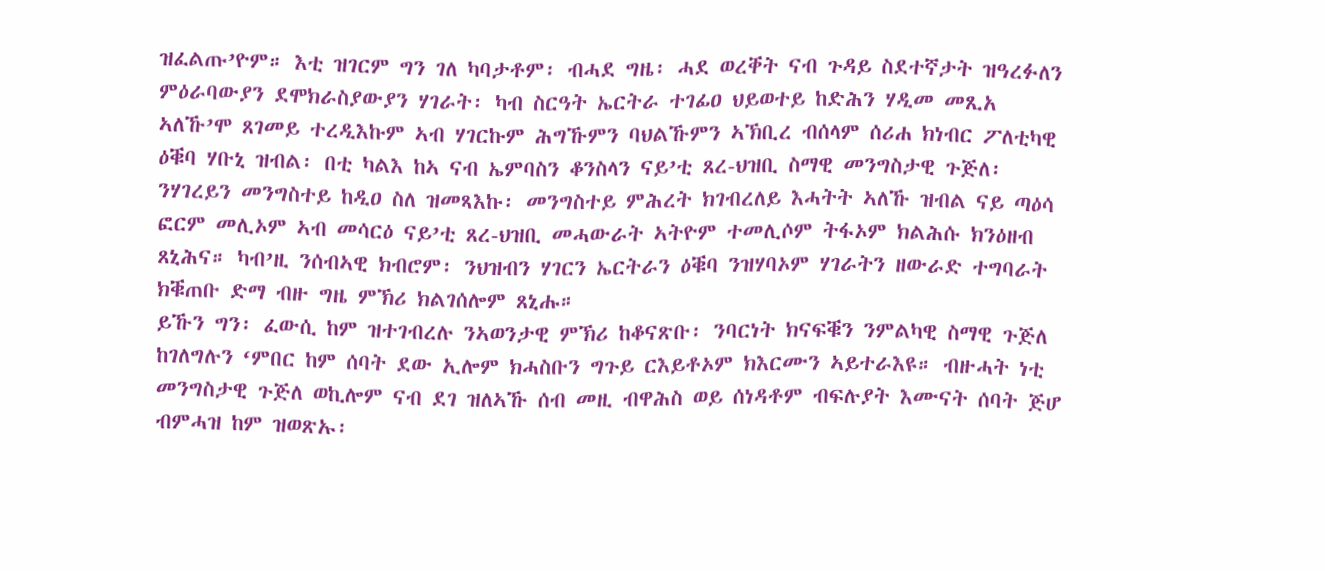ዝፈልጡ’ዮም። እቲ ዝገርም ግን ገለ ካባታቶም፡ ብሓደ ግዜ፡ ሓደ ወረቐት ናብ ጉዳይ ስደተኛታት ዝዓረፉለን ምዕራባውያን ደሞክራስያውያን ሃገራት፡ ካብ ስርዓት ኤርትራ ተገፊዐ ህይወተይ ከድሕን ሃዲመ መጺአ ኣለኹ’ሞ ጸገመይ ተረዲእኩም ኣብ ሃገርኩም ሕግኹምን ባህልኹምን ኣኽቢረ ብሰላም ሰሪሐ ክነብር ፖለቲካዊ ዕቑባ ሃቡኒ ዝብል፡ በቲ ካልእ ከኣ ናብ ኤምባስን ቆንስላን ናይ’ቲ ጸረ-ህዝቢ ስማዊ መንግስታዊ ጉጅለ፡ ንሃገረይን መንግስተይ ከዲዐ ስለ ዝመጻእኩ፡ መንግስተይ ምሕረት ክገብረለይ እሓትት ኣለኹ ዝብል ናይ ጣዕሳ ፎርም መሊኦም ኣብ መሳርዕ ናይ’ቲ ጸረ-ህዝቢ መሓውራት ኣትዮም ተመሊሶም ትፋኦም ክልሕሱ ክንዕዘብ ጸኒሕና። ካብ’ዚ ንሰብኣዊ ክብሮም፡ ንህዝብን ሃገርን ኤርትራን ዕቑባ ንዝሃባኦም ሃገራትን ዘውራድ ተግባራት ክቑጠቡ ድማ ብዙ ግዜ ምኽሪ ክልገሰሎም ጸኒሑ።
ይኹን ግን፡ ፈውሲ ከም ዝተገብረሉ ንኣወንታዊ ምኽሪ ከቆናጽቡ፡ ንባርነት ክናፍቑን ንምልካዊ ስማዊ ጉጅለ ከገለግሉን ‘ምበር ከም ሰባት ደው ኢሎም ክሓስቡን ግጉይ ርእይቶኦም ክእርሙን ኣይተራእዩ። ብዙሓት ነቲ መንግስታዊ ጉጅለ ወኪሎም ናብ ደገ ዝለኣኹ ሰብ መዚ ብዋሕስ ወይ ሰነዳቶም ብፍሉያት እሙናት ሰባት ጅሆ ብምሓዝ ከም ዝወጽኡ፡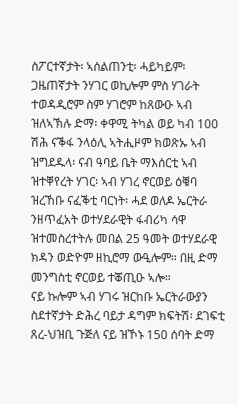ስፖርተኛታት፡ ኣሰልጠንቲ፡ ሓይካይም፡ ጋዜጠኛታት ንሃገር ወኪሎም ምስ ሃገራት ተወዳዲሮም ስም ሃገሮም ከጸውዑ ኣብ ዝለኣኽሉ ድማ፡ ቀዋሚ ትካል ወይ ካብ 100 ሽሕ ናቕፋ ንላዕሊ ኣትሒዞም ክወጽኡ ኣብ ዝግደዱላ፡ ናብ ዓባይ ቤት ማእሰርቲ ኣብ ዝተቐየረት ሃገር፡ ኣብ ሃገረ ኖርወይ ዕቑባ ዝረኸቡ ናፈቕቲ ባርነት፡ ሓደ ወለዶ ኤርትራ ንዘጥፈአት ወተሃደራዊት ፋብሪካ ሳዋ ዝተመስረተትሉ መበል 25 ዓመት ወተሃደራዊ ክዳን ወድዮም ዘኪሮማ ውዒሎም። በዚ ድማ መንግስቲ ኖርወይ ተቖጢዑ ኣሎ።
ናይ ኩሎም ኣብ ሃገሩ ዝርከቡ ኤርትራውያን ስደተኛታት ድሕረ ባይታ ዳግም ክፍትሽ፡ ደገፍቲ ጸረ-ህዝቢ ጉጅለ ናይ ዝኾኑ 150 ሰባት ድማ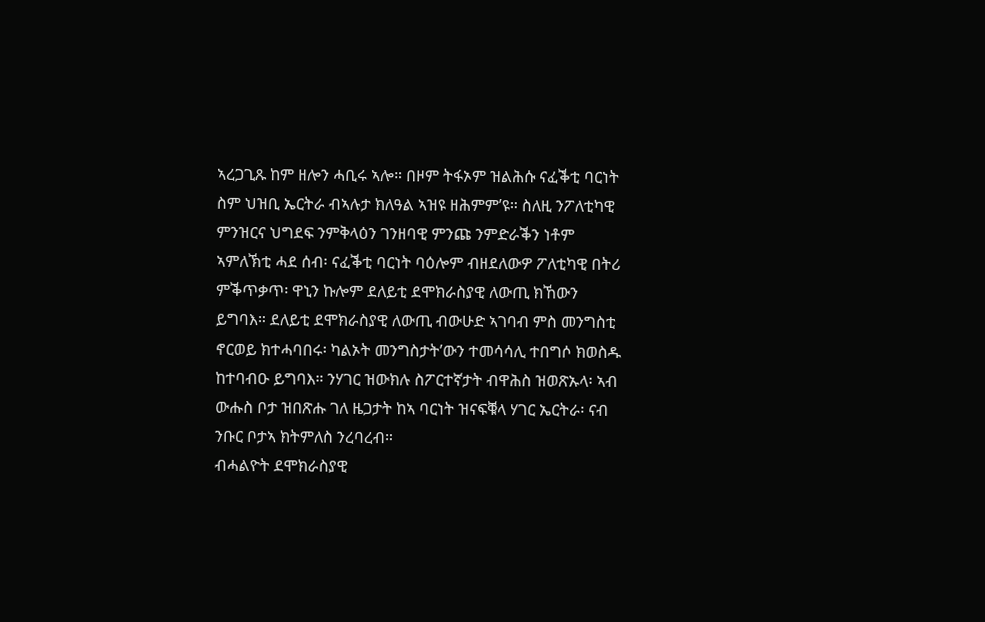ኣረጋጊጹ ከም ዘሎን ሓቢሩ ኣሎ። በዞም ትፋኦም ዝልሕሱ ናፈቕቲ ባርነት ስም ህዝቢ ኤርትራ ብኣሉታ ክለዓል ኣዝዩ ዘሕምም’ዩ። ስለዚ ንፖለቲካዊ ምንዝርና ህግደፍ ንምቅላዕን ገንዘባዊ ምንጩ ንምድራቕን ነቶም ኣምለኽቲ ሓደ ሰብ፡ ናፈቕቲ ባርነት ባዕሎም ብዘደለውዎ ፖለቲካዊ በትሪ ምቕጥቃጥ፡ ዋኒን ኩሎም ደለይቲ ደሞክራስያዊ ለውጢ ክኸውን ይግባእ። ደለይቲ ደሞክራስያዊ ለውጢ ብውሁድ ኣገባብ ምስ መንግስቲ ኖርወይ ክተሓባበሩ፡ ካልኦት መንግስታት’ውን ተመሳሳሊ ተበግሶ ክወስዱ ከተባብዑ ይግባእ። ንሃገር ዝውክሉ ስፖርተኛታት ብዋሕስ ዝወጽኡላ፡ ኣብ ውሑስ ቦታ ዝበጽሑ ገለ ዜጋታት ከኣ ባርነት ዝናፍቑላ ሃገር ኤርትራ፡ ናብ ንቡር ቦታኣ ክትምለስ ንረባረብ።
ብሓልዮት ደሞክራስያዊ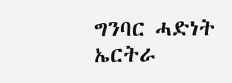ግንባር ሓድነት ኤርትራ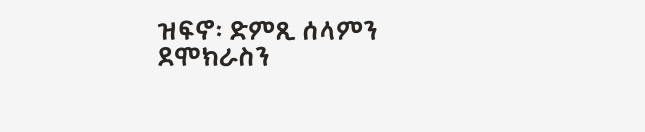ዝፍኖ፡ ድምጺ ሰላምን ደሞክራስን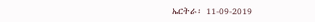ኤርትራ፡ 11-09-2019